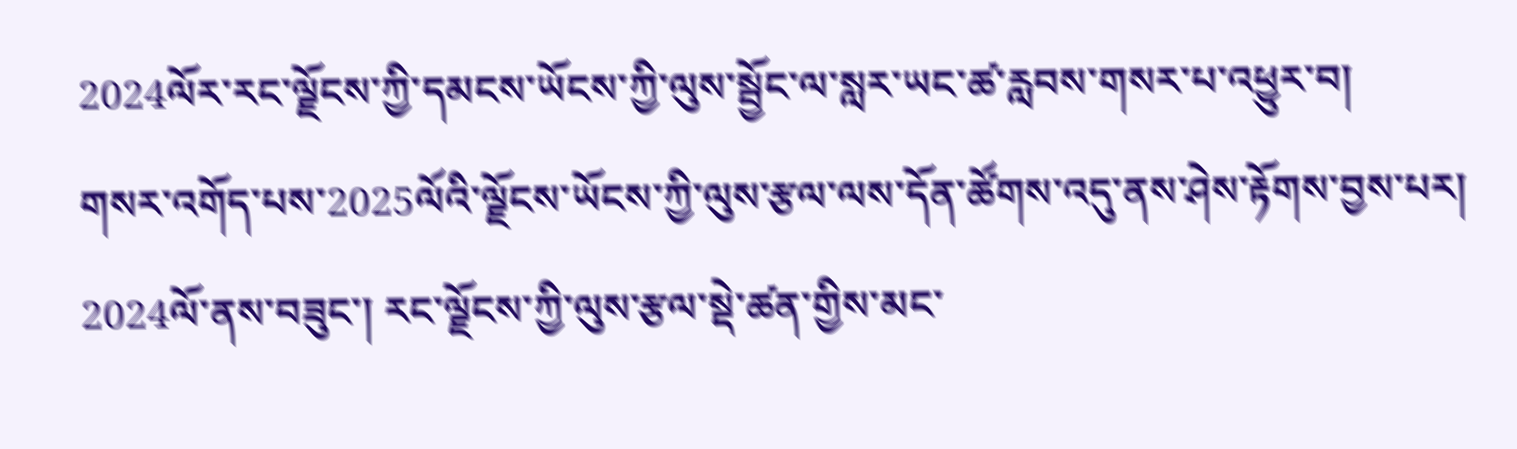2024ལོར་རང་ལྗོངས་ཀྱི་དམངས་ཡོངས་ཀྱི་ལུས་སྦྱོང་ལ་སླར་ཡང་ཚ་རླབས་གསར་པ་འཕྱུར་བ།
གསར་འགོད་པས་2025ལོའི་ལྗོངས་ཡོངས་ཀྱི་ལུས་རྩལ་ལས་དོན་ཚོགས་འདུ་ནས་ཤེས་རྟོགས་བྱས་པར། 2024ལོ་ནས་བཟུང་། རང་ལྗོངས་ཀྱི་ལུས་རྩལ་སྡེ་ཚན་གྱིས་མང་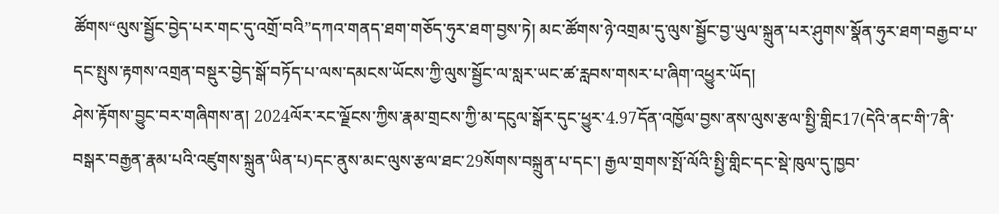ཚོགས“ལུས་སྦྱོང་བྱེད་པར་གང་དུ་འགྲོ་བའི”དཀའ་གནད་ཐག་གཅོད་ཧུར་ཐག་བྱས་ཏེ། མང་ཚོགས་ཉེ་འགྲམ་དུ་ལུས་སྦྱོང་བྱ་ཡུལ་སྐྲུན་པར་ཤུགས་སྣོན་ཧུར་ཐག་བརྒྱབ་པ་དང་སྤུས་རྟགས་འགྲན་བསྡུར་བྱེད་སྒོ་བཏོད་པ་ལས་དམངས་ཡོངས་ཀྱི་ལུས་སྦྱོང་ལ་སླར་ཡང་ཚ་རླབས་གསར་པ་ཞིག་འཕྱུར་ཡོད།
ཤེས་རྟོགས་བྱུང་བར་གཞིགས་ན། 2024ལོར་རང་ལྗོངས་ཀྱིས་རྣམ་གྲངས་ཀྱི་མ་དངུལ་སྒོར་དུང་ཕྱུར་4.97དོན་འཁྱོལ་བྱས་ནས་ལུས་རྩལ་སྤྱི་གླིང17(དེའི་ནང་གི་7ནི་བསྒར་བརྒྱན་རྣམ་པའི་འཛུགས་སྐྲུན་ཡིན་པ)དང་ནུས་མང་ལུས་རྩལ་ཐང་29སོགས་བསྐྲུན་པ་དང་། རྒྱལ་གྲགས་སྤོ་ལོའི་སྤྱི་གླིང་དང་སྡེ་ཁུལ་དུ་ཁྱབ་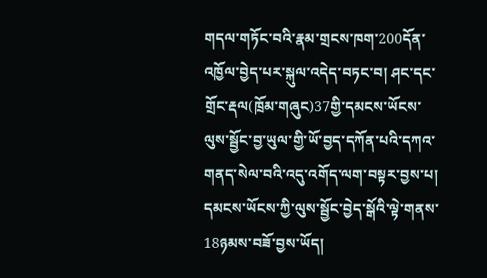གདལ་གཏོང་བའི་རྣམ་གྲངས་ཁག་200དོན་འཁྱོལ་བྱེད་པར་སྐུལ་འདེད་བཏང་བ། ཤང་དང་གྲོང་རྡལ(ཁྲོམ་གཞུང)37གྱི་དམངས་ཡོངས་ལུས་སྦྱོང་བྱ་ཡུལ་གྱི་ཡོ་བྱད་དཀོན་པའི་དཀའ་གནད་སེལ་བའི་འདུ་འགོད་ལག་བསྟར་བྱས་པ། དམངས་ཡོངས་ཀྱི་ལུས་སྦྱོང་བྱེད་སྒོའི་ལྟེ་གནས་18ཉམས་བཟོ་བྱས་ཡོད།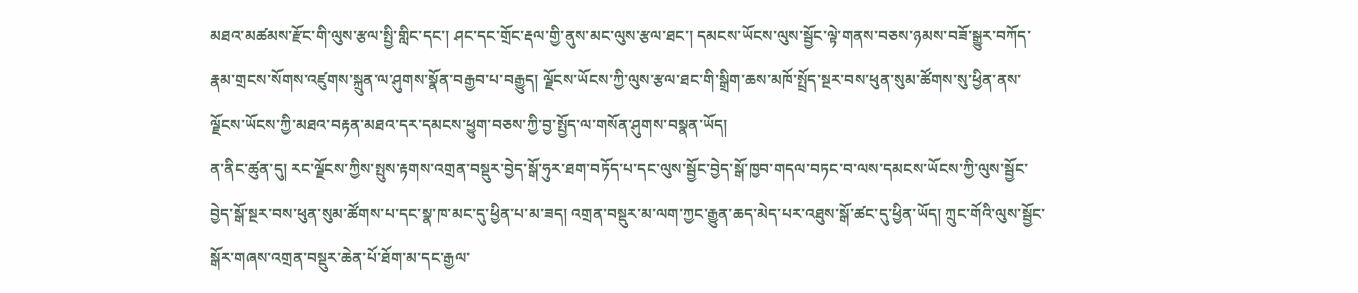མཐའ་མཚམས་རྫོང་གི་ལུས་རྩལ་སྤྱི་གླིང་དང་། ཤང་དང་གྲོང་རྡལ་གྱི་ནུས་མང་ལུས་རྩལ་ཐང་། དམངས་ཡོངས་ལུས་སྦྱོང་ལྟེ་གནས་བཅས་ཉམས་བཟོ་སྒྱུར་བཀོད་རྣམ་གྲངས་སོགས་འཛུགས་སྐྲུན་ལ་ཤུགས་སྣོན་བརྒྱབ་པ་བརྒྱུད། ལྗོངས་ཡོངས་ཀྱི་ལུས་རྩལ་ཐང་གི་སྒྲིག་ཆས་མཁོ་སྤྲོད་སྔར་བས་ཕུན་སུམ་ཚོགས་སུ་ཕྱིན་ནས་ལྗོངས་ཡོངས་ཀྱི་མཐའ་བརྟན་མཐའ་དར་དམངས་ཕྱུག་བཅས་ཀྱི་བྱ་སྤྱོད་ལ་གསོན་ཤུགས་བསྣན་ཡོད།
ན་ནིང་ཚུན་དུ། རང་ལྗོངས་ཀྱིས་སྤུས་རྟགས་འགྲན་བསྡུར་བྱེད་སྒོ་ཧུར་ཐག་བཏོད་པ་དང་ལུས་སྦྱོང་བྱེད་སྒོ་ཁྱབ་གདལ་བཏང་བ་ལས་དམངས་ཡོངས་ཀྱི་ལུས་སྦྱོང་བྱེད་སྒོ་སྔར་བས་ཕུན་སུམ་ཚོགས་པ་དང་སྣ་ཁ་མང་དུ་ཕྱིན་པ་མ་ཟད། འགྲན་བསྡུར་མ་ལག་ཀྱང་རྒྱུན་ཆད་མེད་པར་འཐུས་སྒོ་ཚང་དུ་ཕྱིན་ཡོད། ཀྲུང་གོའི་ལུས་སྦྱོང་སྒོར་གཞས་འགྲན་བསྡུར་ཆེན་པོ་ཐོག་མ་དང་རྒྱལ་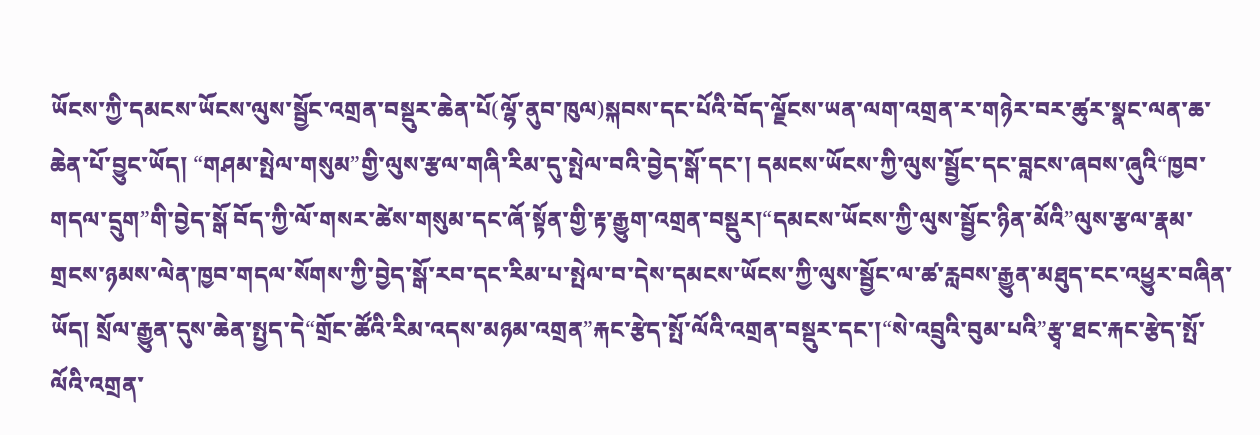ཡོངས་ཀྱི་དམངས་ཡོངས་ལུས་སྦྱོང་འགྲན་བསྡུར་ཆེན་པོ(ལྷོ་ནུབ་ཁུལ)སྐབས་དང་པོའི་བོད་ལྗོངས་ཡན་ལག་འགྲན་ར་གཉེར་བར་ཚུར་སྣང་ལན་ཆ་ཆེན་པོ་བྱུང་ཡོད། “གཤམ་སྤེལ་གསུམ”གྱི་ལུས་རྩལ་གཞི་རིམ་དུ་སྤེལ་བའི་བྱེད་སྒོ་དང་། དམངས་ཡོངས་ཀྱི་ལུས་སྦྱོང་དང་བླངས་ཞབས་ཞུའི“ཁྱབ་གདལ་དྲུག”གི་བྱེད་སྒོ བོད་ཀྱི་ལོ་གསར་ཚེས་གསུམ་དང་ཞོ་སྟོན་གྱི་རྟ་རྒྱུག་འགྲན་བསྡུར།“དམངས་ཡོངས་ཀྱི་ལུས་སྦྱོང་ཉིན་མོའི”ལུས་རྩལ་རྣམ་གྲངས་ཉམས་ལེན་ཁྱབ་གདལ་སོགས་ཀྱི་བྱེད་སྒོ་རབ་དང་རིམ་པ་སྤེལ་བ་དེས་དམངས་ཡོངས་ཀྱི་ལུས་སྦྱོང་ལ་ཚ་རླབས་རྒྱུན་མཐུད་ངང་འཕྱུར་བཞིན་ཡོད། སྲོལ་རྒྱུན་དུས་ཆེན་སྤྱད་དེ“གྲོང་ཚོའི་རིམ་འདས་མཉམ་འགྲན”རྐང་རྩེད་སྤོ་ལོའི་འགྲན་བསྡུར་དང་།“སེ་འབྲུའི་བུམ་པའི”རྩྭ་ཐང་རྐང་རྩེད་སྤོ་ལོའི་འགྲན་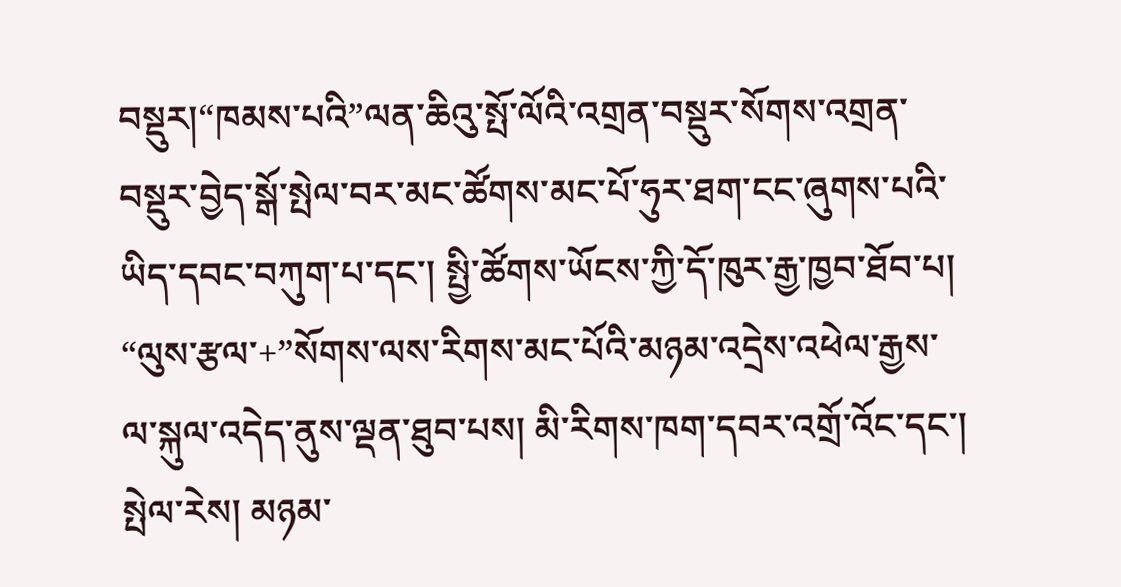བསྡུར།“ཁམས་པའི”ལན་ཆིའུ་སྤོ་ལོའི་འགྲན་བསྡུར་སོགས་འགྲན་བསྡུར་བྱེད་སྒོ་སྤེལ་བར་མང་ཚོགས་མང་པོ་ཧུར་ཐག་ངང་ཞུགས་པའི་ཡིད་དབང་བཀུག་པ་དང་། སྤྱི་ཚོགས་ཡོངས་ཀྱི་དོ་ཁུར་རྒྱ་ཁྱབ་ཐོབ་པ། “ལུས་རྩལ་+”སོགས་ལས་རིགས་མང་པོའི་མཉམ་འདྲེས་འཕེལ་རྒྱས་ལ་སྐུལ་འདེད་ནུས་ལྡན་ཐུབ་པས། མི་རིགས་ཁག་དབར་འགྲོ་འོང་དང་། སྤེལ་རེས། མཉམ་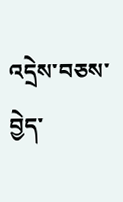འདྲེས་བཅས་བྱེད་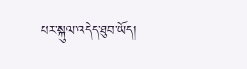པར་སྐུལ་འདེད་ཐུབ་ཡོད།